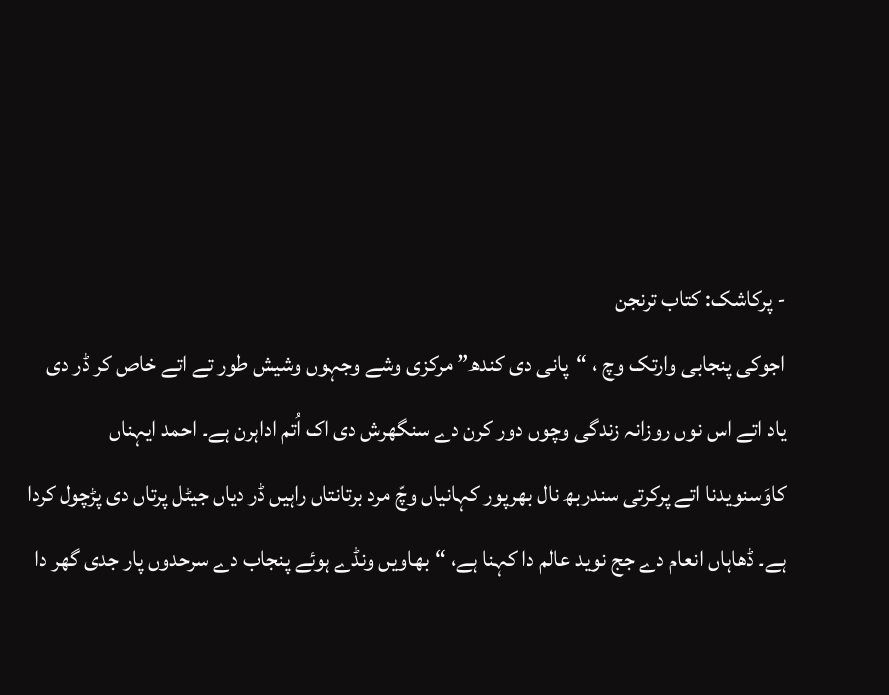- پرکاشک: کتاب ترنجن
اجوکی پنجابی وارتک وچ ، “پانی دی کندھ” مرکزی وشے وجہوں وشیش طور تے اتے خاص کر ڈر دی یاد اتے اس نوں روزانہ زندگی وچوں دور کرن دے سنگھرش دی اک اُتم اداہرن ہے۔ احمد ایہناں کاوَسنویدنا اتے پرکرتی سندربھ نال بھرپور کہانیاں وچّ مرد برتانتاں راہیں ڈر دیاں جیٹل پرتاں دی پڑچول کردا ہے۔ ڈھاہاں انعام دے جج نوید عالم دا کہنا ہے، “بھاویں ونڈے ہوئے پنجاب دے سرحدوں پار جدی گھر دا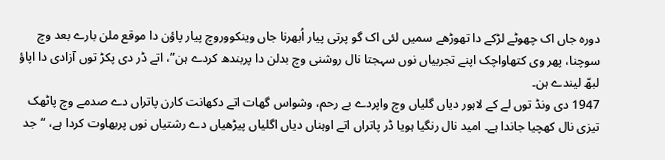دورہ جاں اک چھوٹے لڑکے دا تھوڑھے سمیں لئی اک گو پرتی پیار اُبھرنا جاں وینکووروچ پیار پاؤن دا موقع ملن بارے بعد وچ سوچنا، پھر وی کتھاواچک اپنے تجربیاں نوں سہجتا نال روشنی وچ بدلن دا پربندھ کردے ہن”، اتے ڈر دی پکڑ توں آزادی دا اپاؤ لبھّ لیندے ہن۔
1947 دی ونڈ توں لے کے لاہور دیاں گلیاں وچ واپردے بے رحم، وشواس گھات اتے دکھانت کارن پاتراں دے صدمے وچ پاٹھک تیزی نال کھچیا جاندا ہے۔ امید نال رنگیا ہویا ڈر پاتراں اتے اوہناں دیاں اگلیاں پیڑھیاں دے رشتیاں نوں پربھاوت کردا ہے، “جد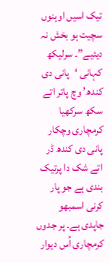تیک اسیں اوہنوں سچیت ہو بخش نہ دیئیے”۔ سرلیکھ کہانی ‘پانی دی کندھ’ وچ پاتر اتے سکھ سرکھیا کرمچاری وچکار پانی دی کندھ ڈر اتے شک دا پرتیک بندی ہے جو پار کرنی اسمبھو جاپدی ہے۔ پر جدوں کرمچاری اُس دیوار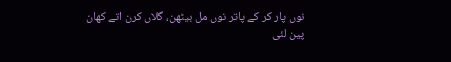نوں پار کر کے پاتر نوں مل بیٹھن، گلاں کرن اتے کھان پین لئی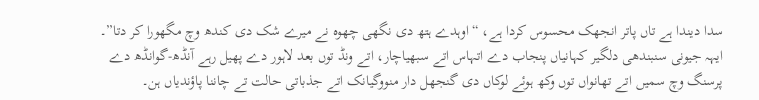سدا دیندا ہے تاں پاتر انجھک محسوس کردا ہے، “اوہدے ہتھ دی نگھی چھوہ نے میرے شک دی کندھ وچ مگھورا کر دتا”۔
ایہہ جیونی سنبندھی دلگیر کہانیاں پنجاب دے اتہاس اتے سبھیاچار، اتے ونڈ توں بعد لاہور دے پھیل رہے آنڈھ-گوانڈھ دے پرسنگ وچ سمیں اتے تھانواں توں وکھ ہوئے لوکاں دی گنجھل دار منووگیانک اتے جذباتی حالت تے چاننا پاؤندیاں ہن۔